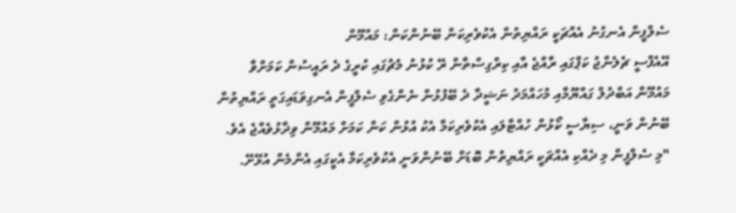ސެލްފީން އެނގުނު އެއްޗަކީ ރައްޔިތުން އެކުވެރިކަން ބޭނުންކަން: މައުމޫން
އޭއެފްސީ ޗެލެންޖު ކަޕްގައި ރާއްޖެ އާއި ކިރްގިސްތާން ރޭ ކުޅުނު މެޗުގައި ކުރީގެ ދެ ރައީސުން ކަމަށްވާ މައުމޫން އަބްދުލް ގައްޔޫމާއި މުހައްމަދު ނަޝީދާ ދެ ބޭފުޅުން ނެންގެވި ސެލްފީން އެނގިވަޑައިގަތީ ރައްޔިތުން ބޭނުން ވަނީ، ސިޔާސީ ކޯޅުން ހުއްޓާލައި އެކުވެރިކަމާ އެކު އުޅުން ކަން ކަމަށް މައުމޫން ވިދާޅުވެއްޖެ އެވެ.
"މި ސެލްފީން މި ދެއްކި އެއްޗަކީ ރައްޔިތުން ބޮޑަށް ބޭނުންވަނީ އެކުވެރިކަމާ އެކީގައި އެންމެން އުޅޭށޭ.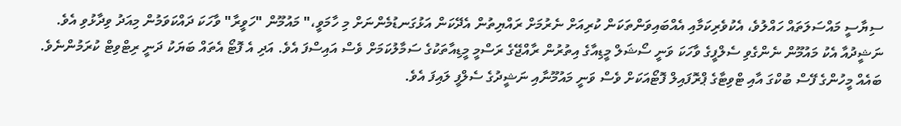ސިޔާސީ މައްސަލަތައް ހައްލުވެ، އެކުވެރިކަމާއި އެއްބައިވަންތަކަން ކުރިއަށް ނެރުމަށް ރައްޔިތުން އެދޭކަން އަޅުގަނޑުމެންނަށް މި ހާމަވީ،" މައުމޫން "ހަވީރާ" ވާހަކަ ދައްކަވަމުން މިއަދު ވިދާޅުވި އެވެ.
ނަޝީދުއާ އެކު މައުމޫން ނެންގެވި ސެލްފީގެ ވާހަކަ ވަނީ ސޯޝަލް މީޑިއާގެ އިތުރުން ރާއްޖޭގެ ރަސްމީ މީޑިއާތަކުގެ ސަމާލުކަމަށް ވެސް އައިސްފަ އެވެ. އަދި އެ ފޮޓޯ އެތައް ބަޔަކު ދަނީ ރިޓްވިޓް ކުރަމުންނެވެ. ބައެއް މީހުންގެ ފޭސް ބުކްގަ އާއި ޓްވިޓާގެ ޕްރޮފައިލް ފޮޓޯއަކަށް ވެސް ވަނީ މައުމޫނާއި ނަޝީދުގެ ސެލްފީ ލައިފަ އެވެ.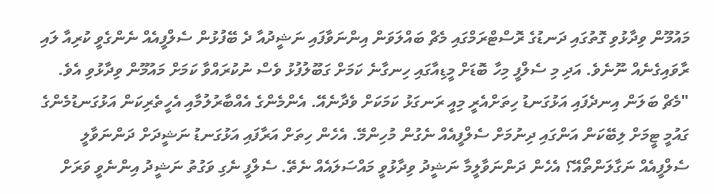މައުމޫން ވިދާޅުވި ގޮތުގައި ދަނޑުގެ ރޮސްޓްރަމްގައި މެޗް ބައްލަވަން އިންނަވާފައި ނަޝީދުއާ ދެ ބޭފުޅުން ސެލްފީއެއް ނެންގެވީ ކުރިއާ ލައި ރާވައިގެނެއް ނޫނެވެ. އަދި މި ސެލްފީ މިހާ ބޮޑަށް މީޑިއާގައި ހިނގާނެ ކަމަށް ގަބޫލުފުޅު ވެސް ނުކުރައްވާ ކަމަށް މައުމޫން ވިދާޅުވި އެވެ.
"މެޗް ބަލަން އިނދެފައި އަޅުގަނޑު ހިތަށްއެރީ މިއީ ރަނގަޅު ކަމަކަށް ވެދާނެއޭ. އެންމެންގެ އެއްބާރުލުމާއި އެހީތެރިކަން އަޅުގަނޑުމެންގެ ގައުމީ ޓީމަށް ލިބޭކަން އަންގައި ދިނުމަށް ސެލްފީއެއް ނެގުން މުހިންމޭ. އެހެން ހިތަށް އަރާފައި އަޅުގަނޑު ނަޝީދަށް ދަންނަވާލީ ސެލްފީއެއް ނަގާލަންތޯއޭ؟ އެހެން ދަންނަވާލީމާ ނަޝީދު ވިދާޅުވީ މައްސަލައެއް ނެތޭ. ސެލްފީ ނެގި ވަގުތު ނަޝީދު އިންނެވީ ވަރަށް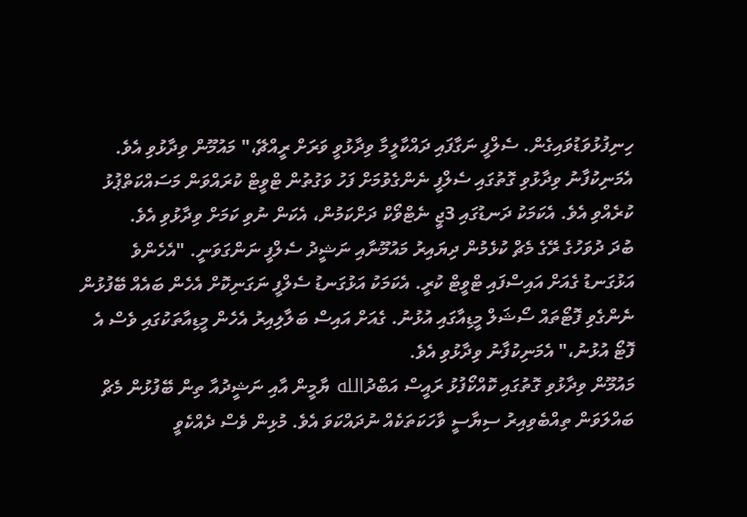ހިނިފުޅުވަޑުވައިގެން. ސެލްފީ ނަގާފައި ދައްކާލީމާ ވިދާޅުވީ ވަރަށް ރީއްޗޭ،" މައުމޫން ވިދާޅުވި އެވެ.
އެމަނިކުފާނު ވިދާޅުވި ގޮތުގައި ސެލްފީ ނެންގެވުމަށް ފަހު ވަގުތުން ޓްވީޓް ކުރައްވަން މަސައްކަތްޕުޅު ކުރެއްވި އެވެ. އެކަމަކު ދަނޑުގައި 3ޖީ ނެޓްވޯކް ދަށްކަމުން، އެކަން ނުވި ކަމަށް ވިދާޅުވި އެވެ.
ބުދަ ދުވަހުގެ ރޭގެ މެޗް ކުޅެމުން ދިޔައިރު މައުމޫނާއި ނަޝީދު ސެލްފީ ނަންގަވަނީ. "އެހެންވެ އަޅުގަނޑު ގެއަށް އައިސްފައި ޓްވީޓް ކުރީ. އެކަމަކު އަޅުގަނޑު ސެލްފީ ނަގަނިކޮށް އެހެން ބައެއް ބޭފުޅުން ނެންގެވި ފޮޓޯތައް ސޯޝަލް މީޑިއާގައި އުޅުނު. ގެއަށް އައިސް ބަލާލިއިރު އެހެން މީޑިއާތަކުގައި ވެސް އެ ފޮޓޯ އުޅުނު،" އެމަނިކުފާނު ވިދާޅުވި އެވެ.
މައުމޫން ވިދާޅުވި ގޮތުގައި ކޮއްކޯފުޅު ރައީސް އަބްދުالله ޔާމީން އާއި ނަޝީދުއާ ތިން ބޭފުޅުން މެޗް ބައްލަވަން ތިއްބެވިއިރު ސިޔާސީ ވާހަކަތަކެއް ނުދައްކަވަ އެވެ. މުޅިން ވެސް ދެއްކެވީ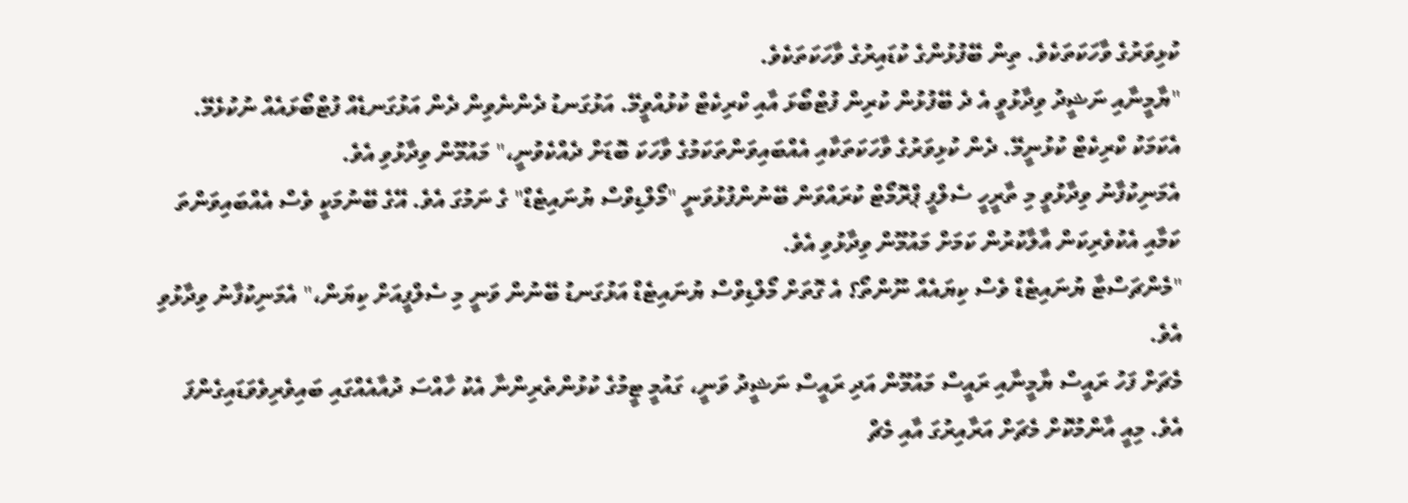ކުޅިވަރުގެ ވާހަކަތަކެވެ. ތިން ބޭފުޅުންގެ ކުޑައިރުގެ ވާހަކަތަކެވެ.
"ޔާމީނާއި ނަޝީދު ވިދާޅުވީ އެ ދެ ބޭފުޅުން ކުރިން ފުޓްބޯޅަ އާއި ކްރިކެޓް ކުޅުއްވީމޭ. އަޅުގަނޑު ދެންނެވިން ދެން އަޅުގަނޑެއް ފުޓްބޯޅައެއް ނުކުޅެމޭ. އެކަމަކު ކްރިކެޓް ކުޅުނީމޭ. ދެން ކުޅިވަރުގެ ވާހަކަތަކާއި އެއްބައިވަންތަކަމުގެ ވާހަކަ ބޮޑަށް ދެއްކެވުނީ،" މައުމޫން ވިދާޅުވި އެވެ.
އެމަނިކުފާނު ވިދާޅުވީ މި ތާރީހީ ސެލްފީ ޕްރޮމޯޓް ކުރައްވަން ބޭނުންފުޅުވަނީ "މޯލްޑިވްސް ޔުނައިޓެޑް" ގެ ނަމުގަ އެވެ. އޭގެ ބޭނުމަކީ ވެސް އެއްބައިވަންތަ ކަމާއި އެކުވެރިކަން އާލާކުރުން ކަމަށް މައުމޫން ވިދާޅުވި އެވެ.
"މެންޗަސްޓާ ޔުނައިޓެޑް ވެސް ކިޔައެއް ނޫންތޯ؟ އެ ގޮތަށް މޯލްޑިވްސް ޔުނައިޓެޑް އަޅުގަނޑު ބޭނުން ވަނީ މި ސެލްފީއަށް ކިޔަން،" އެމަނިކުފާނު ވިދާޅުވި އެވެ.
މެޗަށް ފަހު ރައީސް ޔާމީނާއި ރައީސް މައުމޫން އަދި ރައީސް ނަޝީދު ވަނީ، ގައުމީ ޓީމުގެ ކުޅުންތެރިންނާ އެކު ހާއްސަ ދުއާއެއްގައި ބައިވެރިވެވަޑައިގެންފަ އެވެ. މިއީ އާންމުކޮށް މެޗަށް އަރާއިރުގަ އާއި މެޗް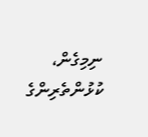ނިމިގެން، ކުޅުންތެރިންގެ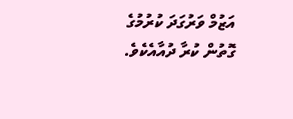އަޒުމް ވަރުގަދަ ކުރުމުގެ ގޮތުން ކުރާ ދުއާއެކެވެ.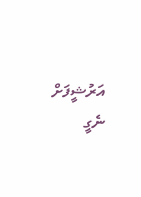އަރުޝީފަށް ނެގީ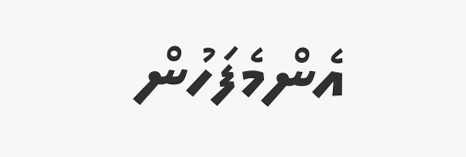އެންމެފަހުން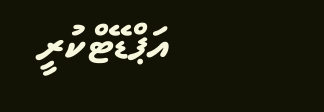އަޕްޑޭޓްކުރީ